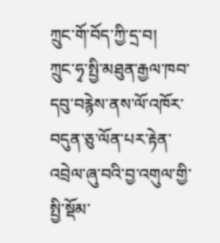ཀྲུང་གོ་བོད་ཀྱི་དྲ་བ།
ཀྲུང་ཧྭ་སྤྱི་མཐུན་རྒྱལ་ཁབ་དབུ་བརྙེས་ནས་ལོ་འཁོར་བདུན་ཅུ་ལོན་པར་རྟེན་འབྲེལ་ཞུ་བའི་བྱ་འགུལ་གྱི་སྤྱི་སྡོམ་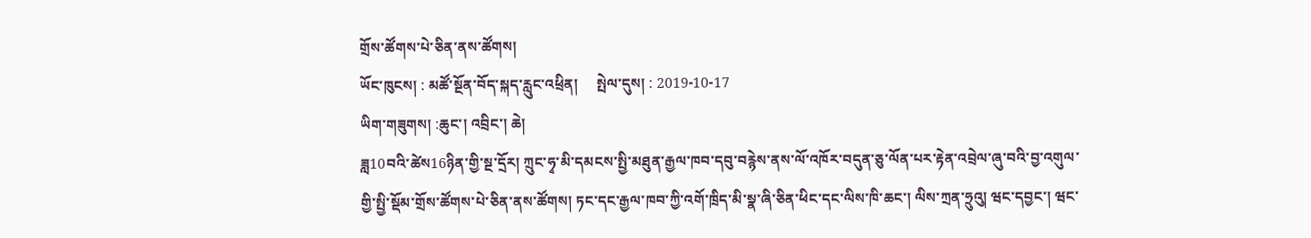གྲོས་ཚོགས་པེ་ཅིན་ནས་ཚོགས།
ཡོང་ཁུངས། : མཚོ་སྔོན་བོད་སྐད་རླུང་འཕྲིན།     སྤེལ་དུས། : 2019-10-17
ཡིག་གཟུགས། :ཆུང་། འབྲིང་། ཆེ།
ཟླ10བའི་ཚེས16ཉིན་གྱི་སྔ་དྲོར། ཀྲུང་ཧྭ་མི་དམངས་སྤྱི་མཐུན་རྒྱལ་ཁབ་དབུ་བརྙེས་ནས་ལོ་འཁོར་བདུན་ཅུ་ལོན་པར་རྟེན་འབྲེལ་ཞུ་བའི་བྱ་འགུལ་གྱི་སྤྱི་སྡོམ་གྲོས་ཚོགས་པེ་ཅིན་ནས་ཚོགས། ཏང་དང་རྒྱལ་ཁབ་ཀྱི་འགོ་ཁྲིད་མི་སྣ་ཞི་ཅིན་ཕིང་དང་ལིས་ཁི་ཆང་། ལིས་ཀྲན་ཧྲུའུ། ཝང་དབྱང་། ཝང་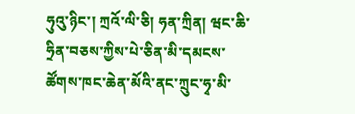ཧུའུ་ཉིང་། ཀྲའོ་ལི་ཅི། ཧན་ཀྲིན། ཝང་ཆི་ཧྲིན་བཅས་ཀྱིས་པེ་ཅིན་མི་དམངས་ཚོགས་ཁང་ཆེན་མོའི་ནང་ཀྲུང་ཧྭ་མི་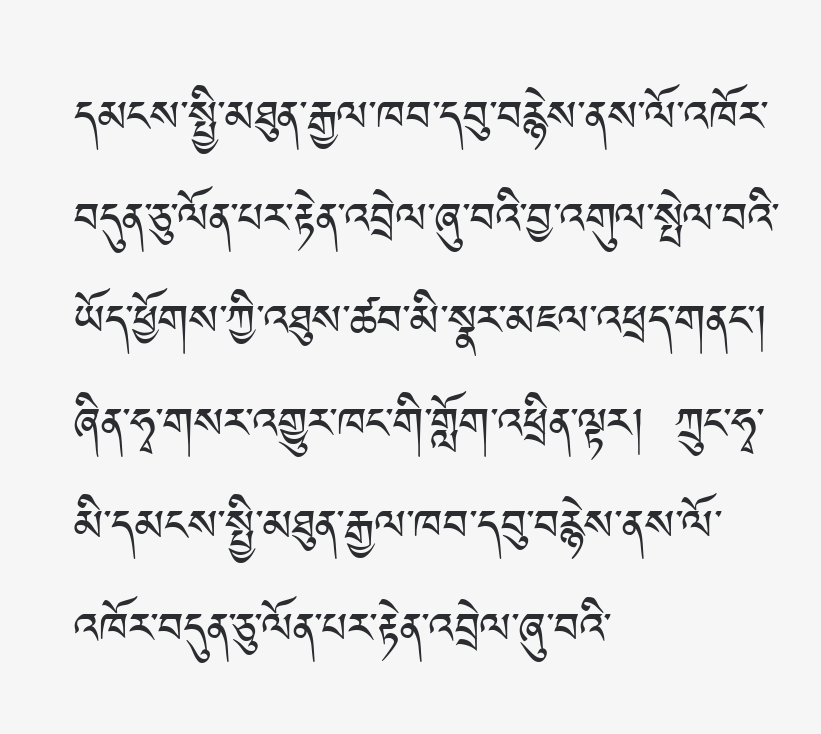དམངས་སྤྱི་མཐུན་རྒྱལ་ཁབ་དབུ་བརྙེས་ནས་ལོ་འཁོར་བདུན་ཅུ་ལོན་པར་རྟེན་འབྲེལ་ཞུ་བའི་བྱ་འགུལ་སྤེལ་བའི་ཡོད་ཕྱོགས་ཀྱི་འཐུས་ཚབ་མི་སྣར་མཇལ་འཕྲད་གནང་།
ཞིན་ཧྭ་གསར་འགྱུར་ཁང་གི་གློག་འཕྲིན་ལྟར།  ཀྲུང་ཧྭ་མི་དམངས་སྤྱི་མཐུན་རྒྱལ་ཁབ་དབུ་བརྙེས་ནས་ལོ་འཁོར་བདུན་ཅུ་ལོན་པར་རྟེན་འབྲེལ་ཞུ་བའི་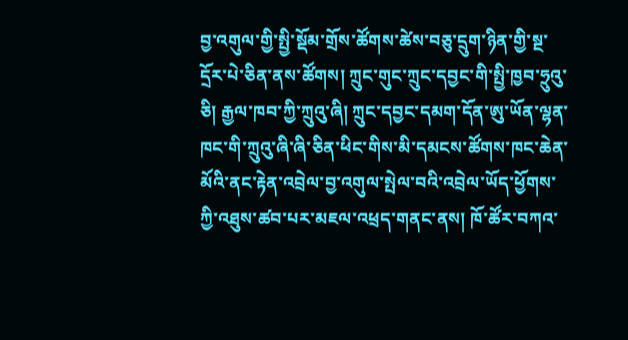བྱ་འགུལ་གྱི་སྤྱི་སྡོམ་གྲོས་ཚོགས་ཚེས་བཅུ་དྲུག་ཉིན་གྱི་སྔ་དྲོར་པེ་ཅིན་ནས་ཚོགས། ཀྲུང་གུང་ཀྲུང་དབྱང་གི་སྤྱི་ཁྱབ་ཧྲུའུ་ཅི། རྒྱལ་ཁབ་ཀྱི་ཀྲུའུ་ཞི། ཀྲུང་དབྱང་དམག་དོན་ཨུ་ཡོན་ལྷན་ཁང་གི་ཀྲུའུ་ཞི་ཞི་ཅིན་ཕིང་གིས་མི་དམངས་ཚོགས་ཁང་ཆེན་མོའི་ནང་རྟེན་འབྲེལ་བྱ་འགུལ་སྤེལ་བའི་འབྲེལ་ཡོད་ཕྱོགས་ཀྱི་འཐུས་ཚབ་པར་མཇལ་འཕྲད་གནང་ནས། ཁོ་ཚོར་བཀའ་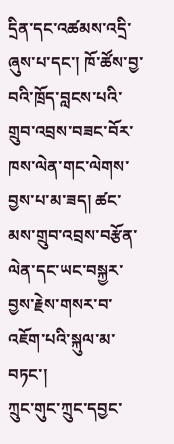དྲིན་དང་འཚམས་འདྲི་ཞུས་པ་དང་། ཁོ་ཚོས་བྱ་བའི་ཁྲོད་བླངས་པའི་གྲུབ་འབྲས་བཟང་བོར་ཁས་ལེན་གང་ལེགས་བྱས་པ་མ་ཟད། ཚང་མས་གྲུབ་འབྲས་བརྩོན་ལེན་དང་ཡང་བསྐྱར་བྱས་རྗེས་གསར་བ་འཇོག་པའི་སྐུལ་མ་བཏང་།
ཀྲུང་གུང་ཀྲུང་དབྱང་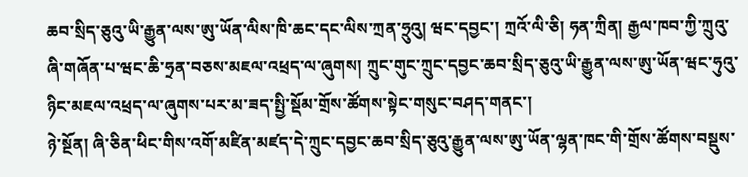ཆབ་སྲིད་ཅུའུ་ཡི་རྒྱུན་ལས་ཨུ་ཡོན་ལིས་ཁི་ཆང་དང་ལིས་ཀྲན་ཧྲུའུ། ཝང་དབྱང་། ཀྲའོ་ལི་ཅི། ཧན་ཀྲིན། རྒྱལ་ཁབ་ཀྱི་ཀྲུའུ་ཞི་གཞོན་པ་ཝང་ཆི་ཧྲན་བཅས་མཇལ་འཕྲད་ལ་ཞུགས། ཀྲུང་གུང་ཀྲུང་དབྱང་ཆབ་སྲིད་ཅུའུ་ཡི་རྒྱུན་ལས་ཨུ་ཡོན་ཝང་ཧུའུ་ཉིང་མཇལ་འཕྲད་ལ་ཞུགས་པར་མ་ཟད་སྤྱི་སྡོམ་གྲོས་ཚོགས་སྟེང་གསུང་བཤད་གནང་།
ཉེ་སྔོན། ཞི་ཅིན་ཕིང་གིས་འགོ་མཛིན་མཛད་དེ་ཀྲུང་དབྱང་ཆབ་སྲིད་ཅུའུ་རྒྱུན་ལས་ཨུ་ཡོན་ལྷན་ཁང་གི་གྲོས་ཚོགས་བསྡུས་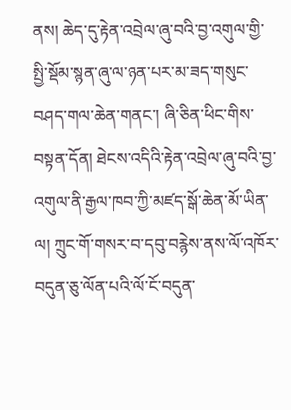ནས། ཆེད་དུ་རྟེན་འབྲེལ་ཞུ་བའི་བྱ་འགུལ་གྱི་སྤྱི་སྡོམ་སྙན་ཞུ་ལ་ཉན་པར་མ་ཟད་གསུང་བཤད་གལ་ཆེན་གནང་། ཞི་ཅིན་ཕིང་གིས་བསྟན་དོན། ཐེངས་འདིའི་རྟེན་འབྲེལ་ཞུ་བའི་བྱ་འགུལ་ནི་རྒྱལ་ཁབ་ཀྱི་མཛད་སྒོ་ཆེན་མོ་ཡིན་ལ། ཀྲུང་གོ་གསར་བ་དབུ་བརྙེས་ནས་ལོ་འཁོར་བདུན་ཅུ་ལོན་པའི་ལོ་ངོ་བདུན་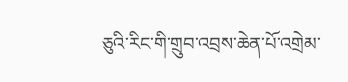ཅུའི་རིང་གི་གྲུབ་འབྲས་ཆེན་པོ་འགྲེམ་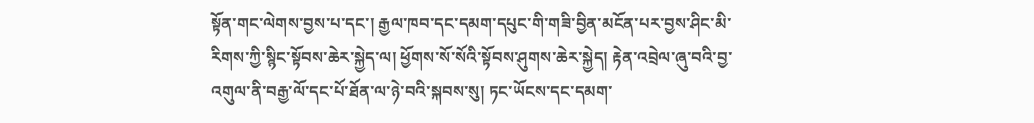སྟོན་གང་ལེགས་བྱས་པ་དང་། རྒྱལ་ཁབ་དང་དམག་དཔུང་གི་གཟི་བྱིན་མངོན་པར་བྱས་ཤིང་མི་རིགས་ཀྱི་སྙིང་སྟོབས་ཆེར་སྐྱེད་ལ། ཕྱོགས་སོ་སོའི་སྟོབས་ཤུགས་ཆེར་སྐྱེད། རྟེན་འབྲེལ་ཞུ་བའི་བྱ་འགུལ་ནི་བརྒྱ་ལོ་དང་པོ་ཐོན་ལ་ཉེ་བའི་སྐབས་སུ། ཏང་ཡོངས་དང་དམག་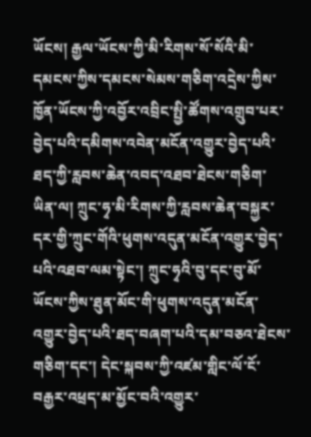ཡོངས། རྒྱལ་ཡོངས་ཀྱི་མི་རིགས་སོ་སོའི་མི་དམངས་ཀྱིས་དམངས་སེམས་གཅིག་འདྲེས་ཀྱིས་ཁྱོན་ཡོངས་ཀྱི་འབྱོར་འབྲིང་སྤྱི་ཚོགས་འགྲུབ་པར་བྱེད་པའི་དམིགས་འབེན་མངོན་འགྱུར་བྱེད་པའི་ཐད་ཀྱི་རླབས་ཆེན་འབད་འཐབ་ཐེངས་གཅིག་ཡིན་ལ། ཀྲུང་ཧྭ་མི་རིགས་ཀྱི་རླབས་ཆེན་བསྐྱར་དར་གྱི་ཀྲུང་གོའི་ཕུགས་འདུན་མངོན་འགྱུར་བྱེད་པའི་འཐབ་ལམ་སྟེང་། ཀྲུང་ཧྭའི་བུ་དང་བུ་མོ་ཡོངས་ཀྱིས་ཐུན་མོང་གི་ཕུགས་འདུན་མངོན་འགྱུར་བྱེད་པའི་ཐད་བཞག་པའི་དམ་བཅའ་ཐེངས་གཅིག་དང་། དེང་སྐབས་ཀྱི་འཛམ་གླིང་ལོ་ངོ་བརྒྱར་འཕྲད་མ་མྱོང་བའི་འགྱུར་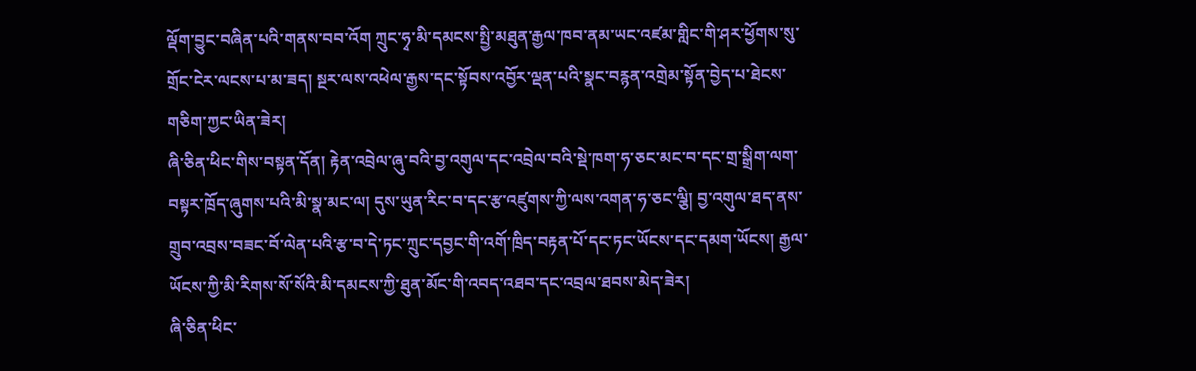ལྡོག་བྱུང་བཞིན་པའི་གནས་བབ་འོག ཀྲུང་ཧྭ་མི་དམངས་སྤྱི་མཐུན་རྒྱལ་ཁབ་ནམ་ཡང་འཛམ་གླིང་གི་ཤར་ཕྱོགས་སུ་གྲོང་ངེར་ལངས་པ་མ་ཟད། སྔར་ལས་འཕེལ་རྒྱས་དང་སྟོབས་འབྱོར་ལྡན་པའི་སྣང་བརྙན་འགྲེམ་སྟོན་བྱེད་པ་ཐེངས་གཅིག་ཀྱང་ཡིན་ཟེར།
ཞི་ཅིན་ཕིང་གིས་བསྟན་དོན། རྟེན་འབྲེལ་ཞུ་བའི་བྱ་འགུལ་དང་འབྲེལ་བའི་སྡེ་ཁག་ཧ་ཅང་མང་བ་དང་གྲ་སྒྲིག་ལག་བསྟར་ཁྲོད་ཞུགས་པའི་མི་སྣ་མང་ལ། དུས་ཡུན་རིང་བ་དང་རྩ་འཛུགས་ཀྱི་ལས་འགན་ཧ་ཅང་ལྕི། བྱ་འགུལ་ཐད་ནས་གྲུབ་འབྲས་བཟང་བོ་ལེན་པའི་རྩ་བ་དེ་ཏང་ཀྲུང་དབྱང་གི་འགོ་ཁྲིད་བརྟན་པོ་དང་ཏང་ཡོངས་དང་དམག་ཡོངས། རྒྱལ་ཡོངས་ཀྱི་མི་རིགས་སོ་སོའི་མི་དམངས་ཀྱི་ཐུན་མོང་གི་འབད་འཐབ་དང་འབྲལ་ཐབས་མེད་ཟེར།
ཞི་ཅིན་ཕིང་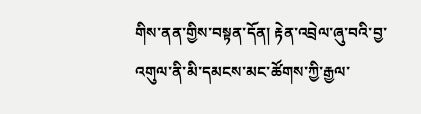གིས་ནན་གྱིས་བསྟན་དོན། རྟེན་འབྲེལ་ཞུ་བའི་བྱ་འགུལ་ནི་མི་དམངས་མང་ཚོགས་ཀྱི་རྒྱལ་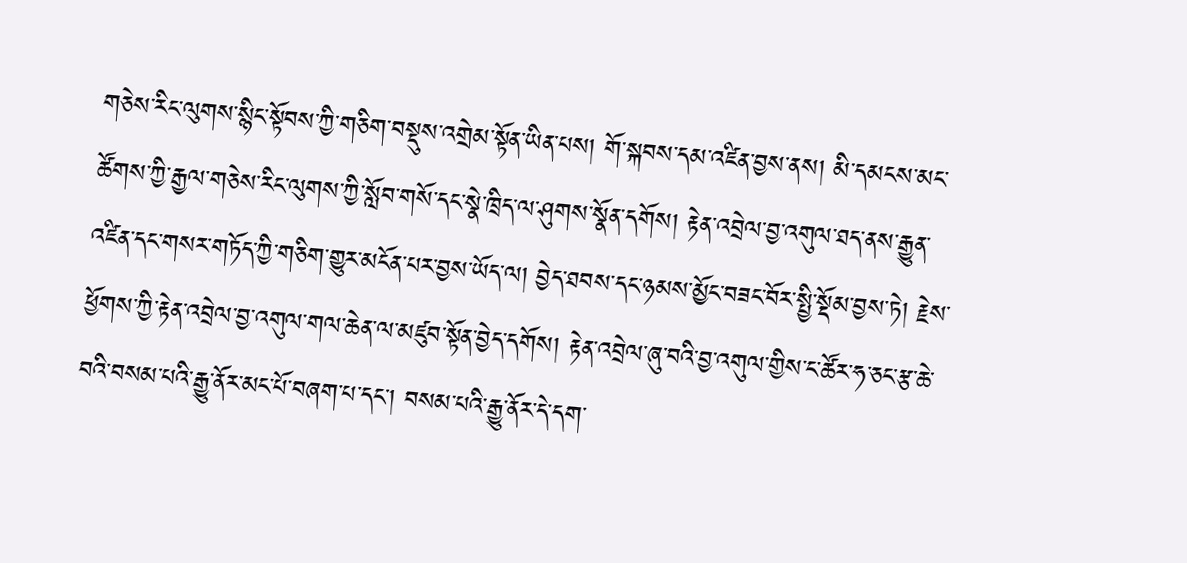གཅེས་རིང་ལུགས་སྙིང་སྟོབས་ཀྱི་གཅིག་བསྡུས་འགྲེམ་སྟོན་ཡིན་པས། གོ་སྐབས་དམ་འཛིན་བྱས་ནས། མི་དམངས་མང་ཚོགས་ཀྱི་རྒྱལ་གཅེས་རིང་ལུགས་ཀྱི་སློབ་གསོ་དང་སྣེ་ཁྲིད་ལ་ཤུགས་སྣོན་དགོས། རྟེན་འབྲེལ་བྱ་འགུལ་ཐད་ནས་རྒྱུན་འཛིན་དང་གསར་གཏོད་ཀྱི་གཅིག་གྱུར་མངོན་པར་བྱས་ཡོད་ལ། བྱེད་ཐབས་དང་ཉམས་མྱོང་བཟང་བོར་སྤྱི་སྡོམ་བྱས་ཏེ། རྗེས་ཕྱོགས་ཀྱི་རྟེན་འབྲེལ་བྱ་འགུལ་གལ་ཆེན་ལ་མཛུབ་སྟོན་བྱེད་དགོས། རྟེན་འབྲེལ་ཞུ་བའི་བྱ་འགུལ་གྱིས་ང་ཚོར་ཧ་ཅང་རྩ་ཆེ་བའི་བསམ་པའི་རྒྱུ་ནོར་མང་པོ་བཞག་པ་དང་། བསམ་པའི་རྒྱུ་ནོར་དེ་དག་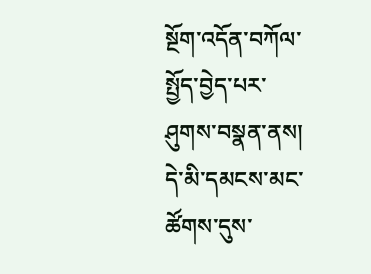སྔོག་འདོན་བཀོལ་སྤྱོད་བྱེད་པར་ཤུགས་བསྣན་ནས། དེ་མི་དམངས་མང་ཚོགས་དུས་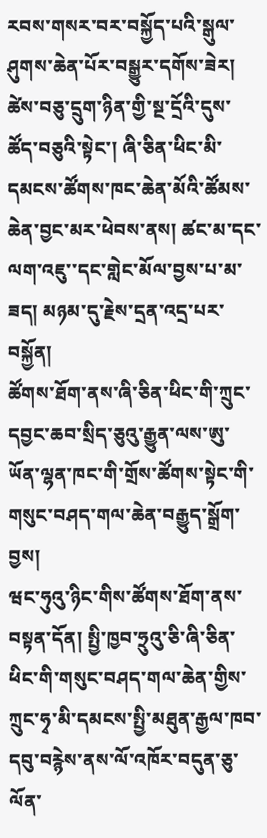རབས་གསར་བར་བསྐྱོད་པའི་སྒུལ་ཤུགས་ཆེན་པོར་བསྒྱུར་དགོས་ཟེར།
ཚེས་བཅུ་དྲུག་ཉིན་གྱི་སྔ་དྲོའི་དུས་ཚོད་བཅུའི་སྟེང་། ཞི་ཅིན་ཕིང་མི་དམངས་ཚོགས་ཁང་ཆེན་མོའི་ཚོམས་ཆེན་བྱང་མར་ཕེབས་ནས། ཚང་མ་དང་ལག་འཇུ་་དང་གླེང་མོལ་བྱས་པ་མ་ཟད། མཉམ་དུ་རྗེས་དྲན་འདྲ་པར་བསྐྱོན།
ཚོགས་ཐོག་ནས་ཞི་ཅིན་ཕིང་གི་ཀྲུང་དབྱང་ཆབ་སྲིད་ཅུའུ་རྒྱུན་ལས་ཨུ་ཡོན་ལྷན་ཁང་གི་གྲོས་ཚོགས་སྟེང་གི་གསུང་བཤད་གལ་ཆེན་བརྒྱུད་སྒྲོག་བྱས།
ཝང་ཧུའུ་ཉིང་གིས་ཚོགས་ཐོག་ནས་བསྟན་དོན། སྤྱི་ཁྱབ་ཧྲུའུ་ཅི་ཞི་ཅིན་ཕིང་གི་གསུང་བཤད་གལ་ཆེན་གྱིས་ཀྲུང་ཧྭ་མི་དམངས་སྤྱི་མཐུན་རྒྱལ་ཁབ་དབུ་བརྙེས་ནས་ལོ་འཁོར་བདུན་ཅུ་ལོན་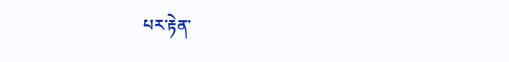པར་རྟེན་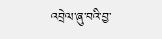འབྲེལ་ཞུ་བའི་བྱ་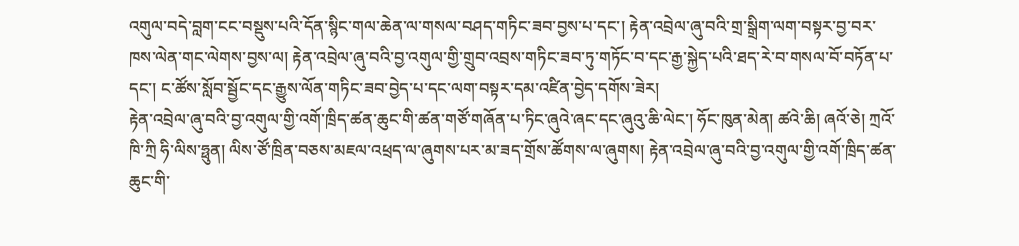འགུལ་བདེ་བླག་ངང་བསྡུས་པའི་དོན་སྙིང་གལ་ཆེན་ལ་གསལ་བཤད་གཏིང་ཟབ་བྱས་པ་དང་། རྟེན་འབྲེལ་ཞུ་བའི་གྲ་སྒྲིག་ལག་བསྟར་བྱ་བར་ཁས་ལེན་གང་ལེགས་བྱས་ལ། རྟེན་འབྲེལ་ཞུ་བའི་བྱ་འགུལ་གྱི་གྲུབ་འབྲས་གཏིང་ཟབ་ཏུ་གཏོང་བ་དང་རྒྱ་སྐྱེད་པའི་ཐད་རེ་བ་གསལ་བོ་བཏོན་པ་དང་། ང་ཚོས་སློབ་སྦྱོང་དང་རྒྱུས་ལོན་གཏིང་ཟབ་བྱེད་པ་དང་ལག་བསྟར་དམ་འཛིན་བྱེད་དགོས་ཟེར།
རྟེན་འབྲེལ་ཞུ་བའི་བྱ་འགུལ་གྱི་འགོ་ཁྲིད་ཚན་ཆུང་གི་ཚན་གཙོ་གཞོན་པ་ཏིང་ཞུའེ་ཞང་དང་ཞུའུ་ཆི་ལེང་། ཧོང་ཁུན་མེན། ཚའེ་ཆི། ཞའོ་ཅེ། ཀྲའོ་ཁི་ཀྲི ཧི་ལིས་ཧྥུན། ལིས་ཙོ་ཁྲིན་བཅས་མཇལ་འཕྲད་ལ་ཞུགས་པར་མ་ཟད་གྲོས་ཚོགས་ལ་ཞུགས། རྟེན་འབྲེལ་ཞུ་བའི་བྱ་འགུལ་གྱི་འགོ་ཁྲིད་ཚན་ཆུང་གི་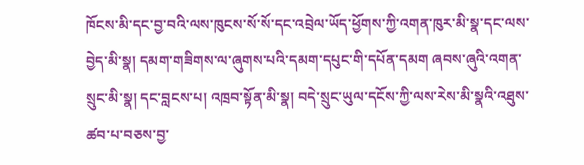ཁོངས་མི་དང་བྱ་བའི་ལས་ཁུངས་སོ་སོ་དང་འབྲེལ་ཡོད་ཕྱོགས་ཀྱི་འགན་ཁུར་མི་སྣ་དང་ལས་བྱེད་མི་སྣ། དམག་གཟིགས་ལ་ཞུགས་པའི་དམག་དཔུང་གི་དཔོན་དམག ཞབས་ཞུའི་འགན་སྲུང་མི་སྣ། དང་བླངས་པ། འཁྲབ་སྟོན་མི་སྣ། བདེ་སྲུང་ཡུལ་དངོས་ཀྱི་ལས་རེས་མི་སྣའི་འཐུས་ཚབ་པ་བཅས་བྱ་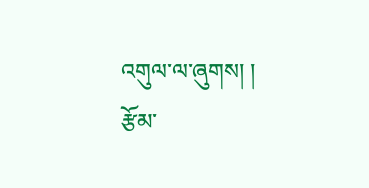འགུལ་ལ་ཞུགས། །
རྩོམ་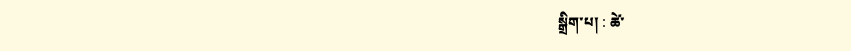སྒྲིག་པ། : ཚེ་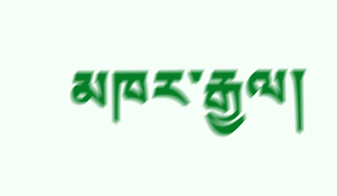མཁར་རྒྱལ།